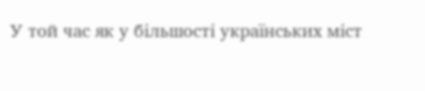У той час як у більшості українських міст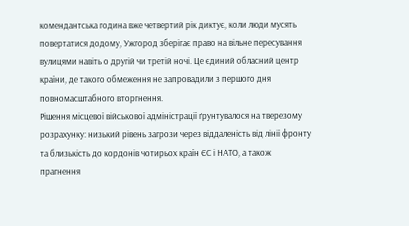комендантська година вже четвертий рік диктує, коли люди мусять повертатися додому, Ужгород зберігає право на вільне пересування вулицями навіть о другій чи третій ночі. Це єдиний обласний центр країни, де такого обмеження не запровадили з першого дня повномасштабного вторгнення.
Рішення місцевої військової адміністрації ґрунтувалося на тверезому розрахунку: низький рівень загрози через віддаленість від лінії фронту та близькість до кордонів чотирьох країн ЄС і НАТО, а також прагнення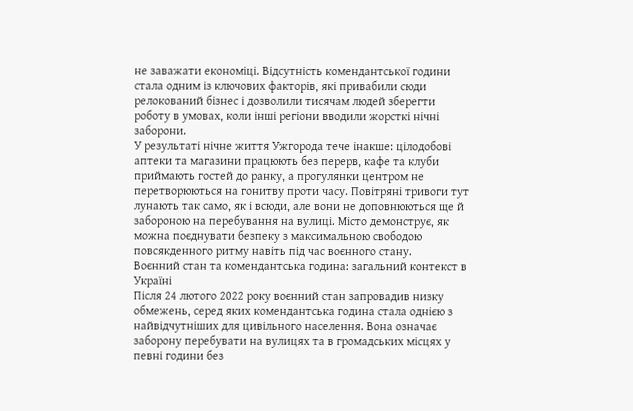не заважати економіці. Відсутність комендантської години стала одним із ключових факторів, які привабили сюди релокований бізнес і дозволили тисячам людей зберегти роботу в умовах, коли інші регіони вводили жорсткі нічні заборони.
У результаті нічне життя Ужгорода тече інакше: цілодобові аптеки та магазини працюють без перерв, кафе та клуби приймають гостей до ранку, а прогулянки центром не перетворюються на гонитву проти часу. Повітряні тривоги тут лунають так само, як і всюди, але вони не доповнюються ще й забороною на перебування на вулиці. Місто демонструє, як можна поєднувати безпеку з максимальною свободою повсякденного ритму навіть під час воєнного стану.
Воєнний стан та комендантська година: загальний контекст в Україні
Після 24 лютого 2022 року воєнний стан запровадив низку обмежень, серед яких комендантська година стала однією з найвідчутніших для цивільного населення. Вона означає заборону перебувати на вулицях та в громадських місцях у певні години без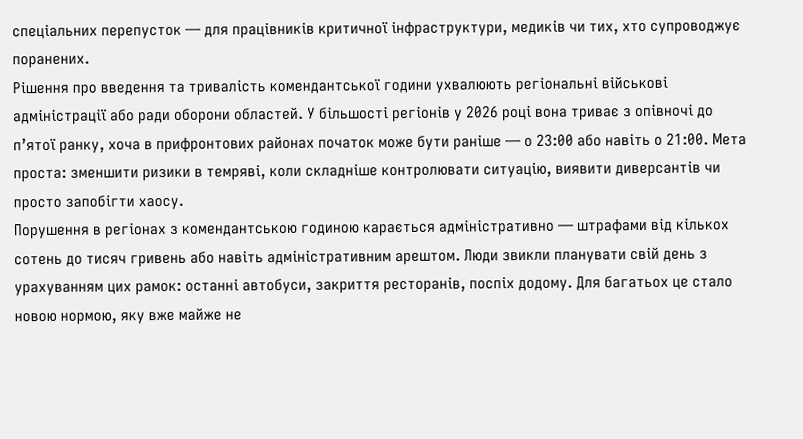спеціальних перепусток — для працівників критичної інфраструктури, медиків чи тих, хто супроводжує поранених.
Рішення про введення та тривалість комендантської години ухвалюють регіональні військові адміністрації або ради оборони областей. У більшості регіонів у 2026 році вона триває з опівночі до п’ятої ранку, хоча в прифронтових районах початок може бути раніше — о 23:00 або навіть о 21:00. Мета проста: зменшити ризики в темряві, коли складніше контролювати ситуацію, виявити диверсантів чи просто запобігти хаосу.
Порушення в регіонах з комендантською годиною карається адміністративно — штрафами від кількох сотень до тисяч гривень або навіть адміністративним арештом. Люди звикли планувати свій день з урахуванням цих рамок: останні автобуси, закриття ресторанів, поспіх додому. Для багатьох це стало новою нормою, яку вже майже не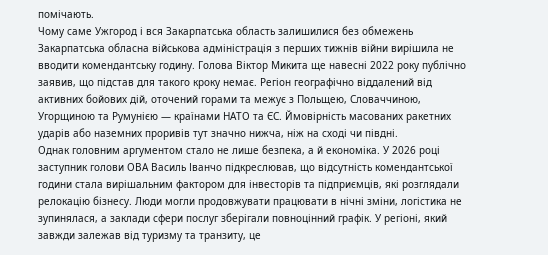помічають.
Чому саме Ужгород і вся Закарпатська область залишилися без обмежень
Закарпатська обласна військова адміністрація з перших тижнів війни вирішила не вводити комендантську годину. Голова Віктор Микита ще навесні 2022 року публічно заявив, що підстав для такого кроку немає. Регіон географічно віддалений від активних бойових дій, оточений горами та межує з Польщею, Словаччиною, Угорщиною та Румунією — країнами НАТО та ЄС. Ймовірність масованих ракетних ударів або наземних проривів тут значно нижча, ніж на сході чи півдні.
Однак головним аргументом стало не лише безпека, а й економіка. У 2026 році заступник голови ОВА Василь Іванчо підкреслював, що відсутність комендантської години стала вирішальним фактором для інвесторів та підприємців, які розглядали релокацію бізнесу. Люди могли продовжувати працювати в нічні зміни, логістика не зупинялася, а заклади сфери послуг зберігали повноцінний графік. У регіоні, який завжди залежав від туризму та транзиту, це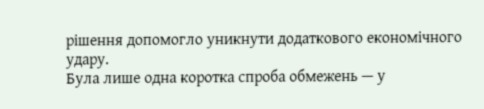рішення допомогло уникнути додаткового економічного удару.
Була лише одна коротка спроба обмежень — у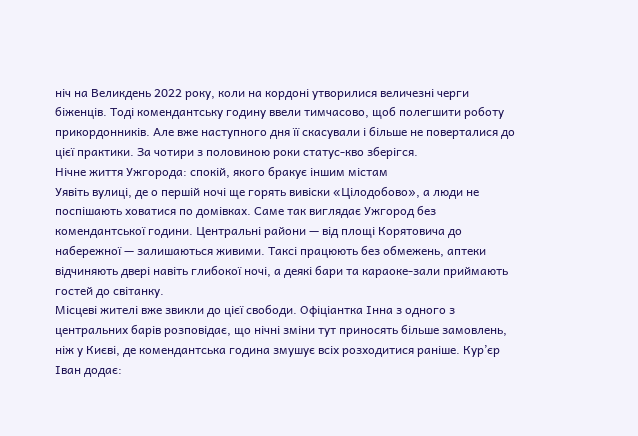ніч на Великдень 2022 року, коли на кордоні утворилися величезні черги біженців. Тоді комендантську годину ввели тимчасово, щоб полегшити роботу прикордонників. Але вже наступного дня її скасували і більше не поверталися до цієї практики. За чотири з половиною роки статус-кво зберігся.
Нічне життя Ужгорода: спокій, якого бракує іншим містам
Уявіть вулиці, де о першій ночі ще горять вивіски «Цілодобово», а люди не поспішають ховатися по домівках. Саме так виглядає Ужгород без комендантської години. Центральні райони — від площі Корятовича до набережної — залишаються живими. Таксі працюють без обмежень, аптеки відчиняють двері навіть глибокої ночі, а деякі бари та караоке-зали приймають гостей до світанку.
Місцеві жителі вже звикли до цієї свободи. Офіціантка Інна з одного з центральних барів розповідає, що нічні зміни тут приносять більше замовлень, ніж у Києві, де комендантська година змушує всіх розходитися раніше. Кур’єр Іван додає: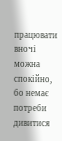працювати вночі можна спокійно, бо немає потреби дивитися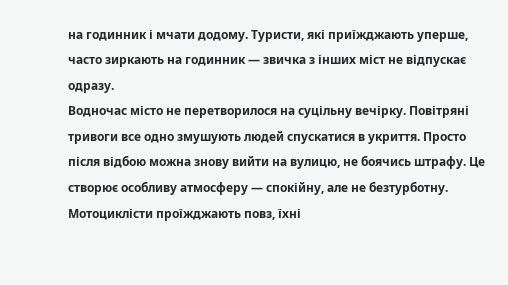на годинник і мчати додому. Туристи, які приїжджають уперше, часто зиркають на годинник — звичка з інших міст не відпускає одразу.
Водночас місто не перетворилося на суцільну вечірку. Повітряні тривоги все одно змушують людей спускатися в укриття. Просто після відбою можна знову вийти на вулицю, не боячись штрафу. Це створює особливу атмосферу — спокійну, але не безтурботну. Мотоциклісти проїжджають повз, їхні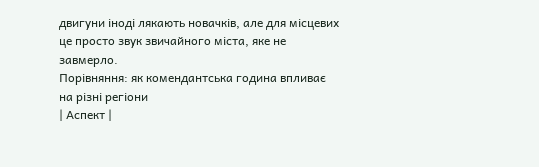двигуни іноді лякають новачків, але для місцевих це просто звук звичайного міста, яке не завмерло.
Порівняння: як комендантська година впливає на різні регіони
| Аспект |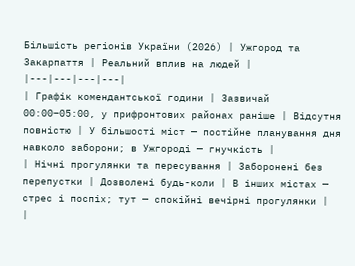Більшість регіонів України (2026) | Ужгород та Закарпаття | Реальний вплив на людей |
|---|---|---|---|
| Графік комендантської години | Зазвичай 00:00–05:00, у прифронтових районах раніше | Відсутня повністю | У більшості міст — постійне планування дня навколо заборони; в Ужгороді — гнучкість |
| Нічні прогулянки та пересування | Заборонені без перепустки | Дозволені будь-коли | В інших містах — стрес і поспіх; тут — спокійні вечірні прогулянки |
|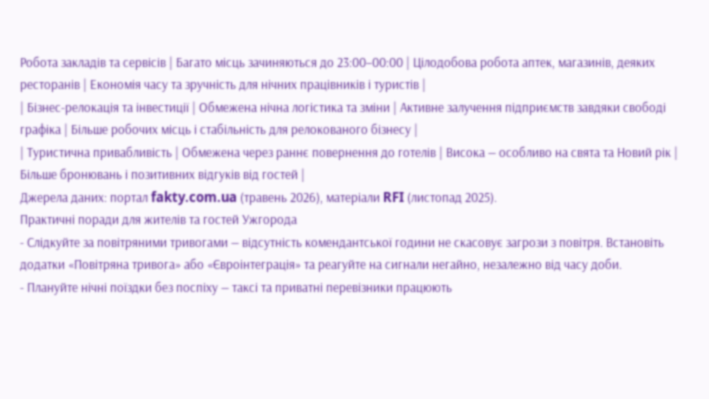Робота закладів та сервісів | Багато місць зачиняються до 23:00–00:00 | Цілодобова робота аптек, магазинів, деяких ресторанів | Економія часу та зручність для нічних працівників і туристів |
| Бізнес-релокація та інвестиції | Обмежена нічна логістика та зміни | Активне залучення підприємств завдяки свободі графіка | Більше робочих місць і стабільність для релокованого бізнесу |
| Туристична привабливість | Обмежена через раннє повернення до готелів | Висока — особливо на свята та Новий рік | Більше бронювань і позитивних відгуків від гостей |
Джерела даних: портал fakty.com.ua (травень 2026), матеріали RFI (листопад 2025).
Практичні поради для жителів та гостей Ужгорода
- Слідкуйте за повітряними тривогами — відсутність комендантської години не скасовує загрози з повітря. Встановіть додатки «Повітряна тривога» або «Євроінтеграція» та реагуйте на сигнали негайно, незалежно від часу доби.
- Плануйте нічні поїздки без поспіху — таксі та приватні перевізники працюють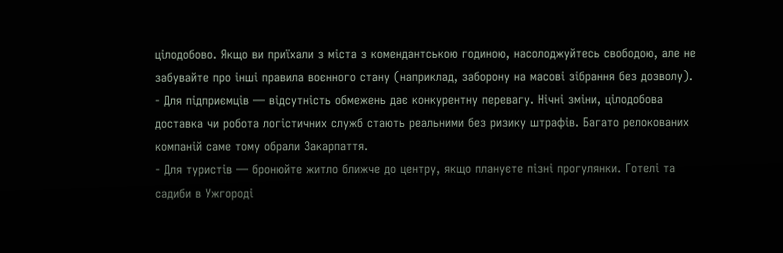цілодобово. Якщо ви приїхали з міста з комендантською годиною, насолоджуйтесь свободою, але не забувайте про інші правила воєнного стану (наприклад, заборону на масові зібрання без дозволу).
- Для підприємців — відсутність обмежень дає конкурентну перевагу. Нічні зміни, цілодобова доставка чи робота логістичних служб стають реальними без ризику штрафів. Багато релокованих компаній саме тому обрали Закарпаття.
- Для туристів — бронюйте житло ближче до центру, якщо плануєте пізні прогулянки. Готелі та садиби в Ужгороді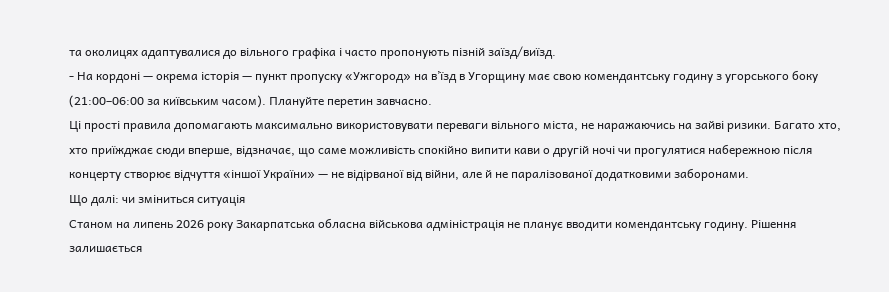та околицях адаптувалися до вільного графіка і часто пропонують пізній заїзд/виїзд.
- На кордоні — окрема історія — пункт пропуску «Ужгород» на в’їзд в Угорщину має свою комендантську годину з угорського боку (21:00–06:00 за київським часом). Плануйте перетин завчасно.
Ці прості правила допомагають максимально використовувати переваги вільного міста, не наражаючись на зайві ризики. Багато хто, хто приїжджає сюди вперше, відзначає, що саме можливість спокійно випити кави о другій ночі чи прогулятися набережною після концерту створює відчуття «іншої України» — не відірваної від війни, але й не паралізованої додатковими заборонами.
Що далі: чи зміниться ситуація
Станом на липень 2026 року Закарпатська обласна військова адміністрація не планує вводити комендантську годину. Рішення залишається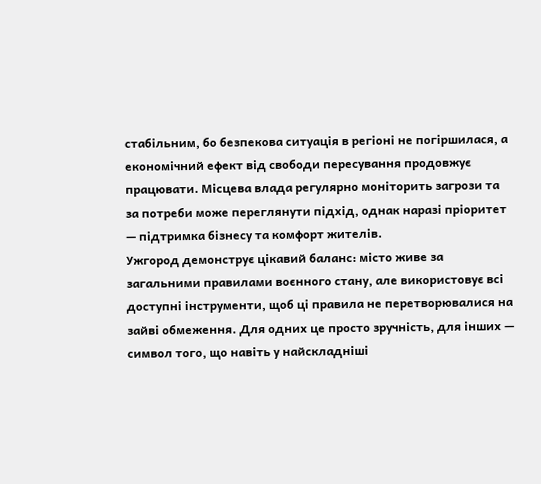стабільним, бо безпекова ситуація в регіоні не погіршилася, а економічний ефект від свободи пересування продовжує працювати. Місцева влада регулярно моніторить загрози та за потреби може переглянути підхід, однак наразі пріоритет — підтримка бізнесу та комфорт жителів.
Ужгород демонструє цікавий баланс: місто живе за загальними правилами воєнного стану, але використовує всі доступні інструменти, щоб ці правила не перетворювалися на зайві обмеження. Для одних це просто зручність, для інших — символ того, що навіть у найскладніші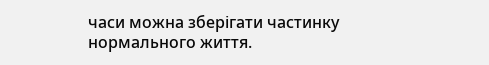часи можна зберігати частинку нормального життя.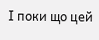І поки що цей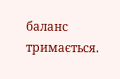баланс тримається.